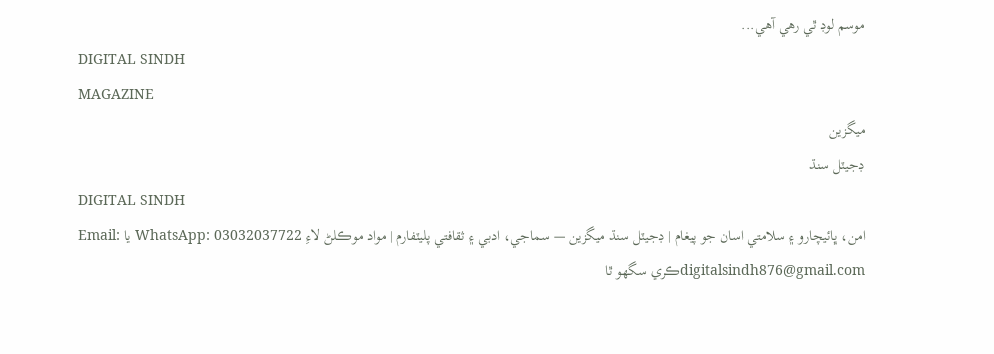موسم لوڊ ٿي رهي آهي...
DIGITAL SINDH
MAGAZINE
ميگزين
ڊجيٽل سنڌ
DIGITAL SINDH
امن، ڀائيچارو ۽ سلامتي اسان جو پيغام | ڊجيٽل سنڌ ميگزين — سماجي، ادبي ۽ ثقافتي پليٽفارم | مواد موڪلڻ لاءِ WhatsApp: 03032037722 يا Email: digitalsindh876@gmail.comڪري سگهو ٿا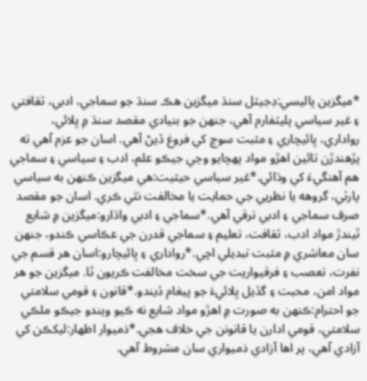*ميگزين پاليسي:ڊجيٽل سنڌ ميگزين هڪ سنڌ جو سماجي، ادبي، ثقافتي ۽ غير سياسي پليٽفارم آهي، جنهن جو بنيادي مقصد سنڌ ۾ ڀلائي، رواداري، ڀائيچاري ۽ مثبت سوچ کي فروغ ڏيڻ آهي. اسان جو عزم آهي ته پڙهندڙن تائين اهڙو مواد پهچايو وڃي جيڪو علم، ادب ۽ سياسي ۽ سماجي هم آهنگيءَ کي وڌائي.*غير سياسي حيثيت:هي ميگزين ڪنهن به سياسي پارٽي، گروهه يا نظريي جي حمايت يا مخالفت نٿي ڪري. اسان جو مقصد صرف سماجي ۽ ادبي ترقي آهي.*سماجي ۽ ادبي واڌارو:ميگزين ۾ شايع ٿيندڙ مواد ادب، ثقافت، تعليم ۽ سماجي قدرن جي عڪاسي ڪندو، جنهن سان معاشري ۾ مثبت تبديلي اچي.*رواداري ۽ ڀائيچارو:اسان هر قسم جي نفرت، تعصب ۽ فرقيواريت جي سخت مخالفت ڪريون ٿا. ميگزين جو هر مواد امن، محبت ۽ گڏيل ڀلائيءَ جو پيغام ڏيندو.*قانون ۽ قومي سلامتي جو احترام:ڪنهن به صورت ۾ اهڙو مواد شايع نه ڪيو ويندو جيڪو ملڪي سلامتي، قومي ادارن يا قانونن جي خلاف هجي.*ذميوار اظهار:ليکڪن کي آزادي آهي، پر اها آزادي ذميواري سان مشروط آهي.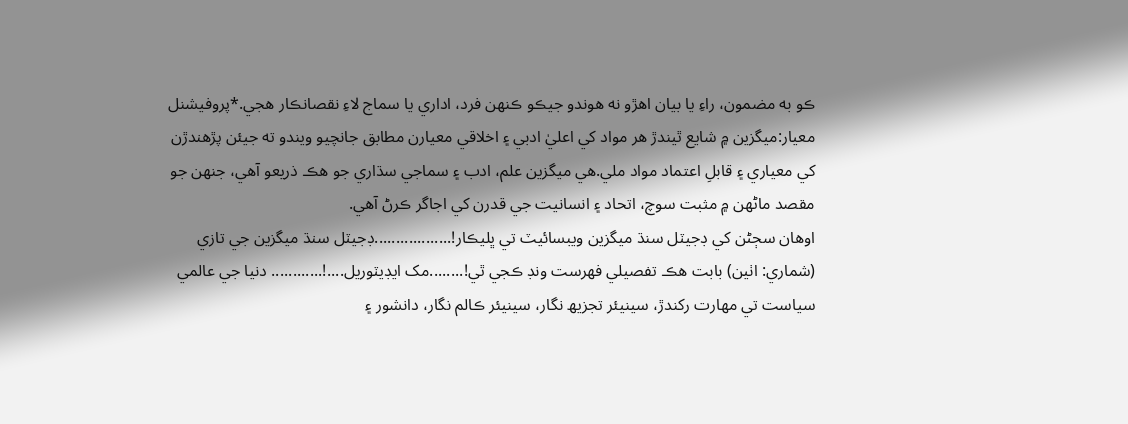ڪو به مضمون، راءِ يا بيان اهڙو نه هوندو جيڪو ڪنهن فرد، اداري يا سماج لاءِ نقصانڪار هجي.*پروفيشنل معيار:ميگزين ۾ شايع ٿيندڙ هر مواد کي اعليٰ ادبي ۽ اخلاقي معيارن مطابق جانچيو ويندو ته جيئن پڙهندڙن کي معياري ۽ قابلِ اعتماد مواد ملي.هي ميگزين علم، ادب ۽ سماجي سڌاري جو هڪ ذريعو آهي، جنهن جو مقصد ماڻهن ۾ مثبت سوچ، اتحاد ۽ انسانيت جي قدرن کي اجاگر ڪرڻ آهي.
اوھان سڄڻن کي ڊجيٽل سنڌ ميگزين ويبسائيٽ تي ڀليڪار!..................ڊجيٽل سنڌ ميگزين جي تازي (شماري: اٺين) بابت ھڪ تفصيلي فھرست ونڊ ڪجي ٿي!........مک ايڊيٽوريل....!............ دنيا جي عالمي سياست تي مھارت رکندڙ، سينيئر تجزيھ نگار، سينيئر ڪالم نگار، دانشور ۽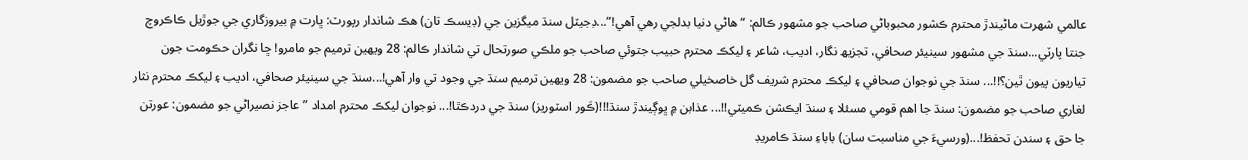عالمي شھرت ماڻيندڙ محترم ڪشور محبوباڻي صاحب جو مشھور ڪالم: “ھاڻي دنيا بدلجي رھي آھي!”...ڊجيٽل سنڌ ميگزين جي (ڊيسڪ تان) ھڪ شاندار رپورٽ: ڀارت ۾ بيروزگاري جي جوڙيل ڪاڪروچ جنتا پارٽي...سنڌ جي مشھور سينيئر صحافي، تجزيھ نگار، اديب، شاعر ۽ ليکڪ محترم حبيب جتوئي صاحب جو ملڪي صورتحال تي شاندار ڪالم: 28 ويھين ترميم جو مامرو! ڇا نگران حڪومت جون تياريون پيون ٿين؟!!... سنڌ جي نوجوان صحافي ۽ ليکڪ محترم شريف گل خاصخيلي صاحب جو مضمون: 28 ويھين ترميم سنڌ جي وجود تي وار آھي!...سنڌ جي سينيئر صحافي، اديب ۽ ليکڪ محترم نثار لغاري صاحب جو مضمون: سنڌ جا اھم قومي مسئلا ۽ سنڌ ايڪشن ڪميٽي!!... عذابن ۾ ڀوڳيندڙ سنڌ!!!(ڪَور اسٽوريز) سنڌ جي دردڪٿا!... نوجوان ليکڪ محترم امداد ”عاجز نصيراڻي جو مضمون: عورتن جا حق ۽ سندن تحفظ!...(ورسيءَ جي مناسبت سان) باباءِ سنڌ ڪامريڊ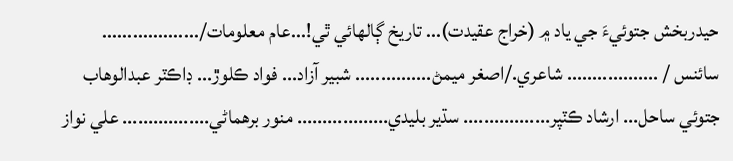حيدربخش جتوئيءَ جي ياد ۾ (خراج عقيدت)... تاريخ ڳالھائي ٿي!...عام معلومات/................... سائنس / .................. شاعري./اصغر ميمڻ............... شبير آزاد... فواد ڪلوڙ... ڊاڪٽر عبدالوھاب جتوئي ساحل... ارشاد ڪٽپر................. سڌير بليدي.................. منور برھماڻي................. علي نواز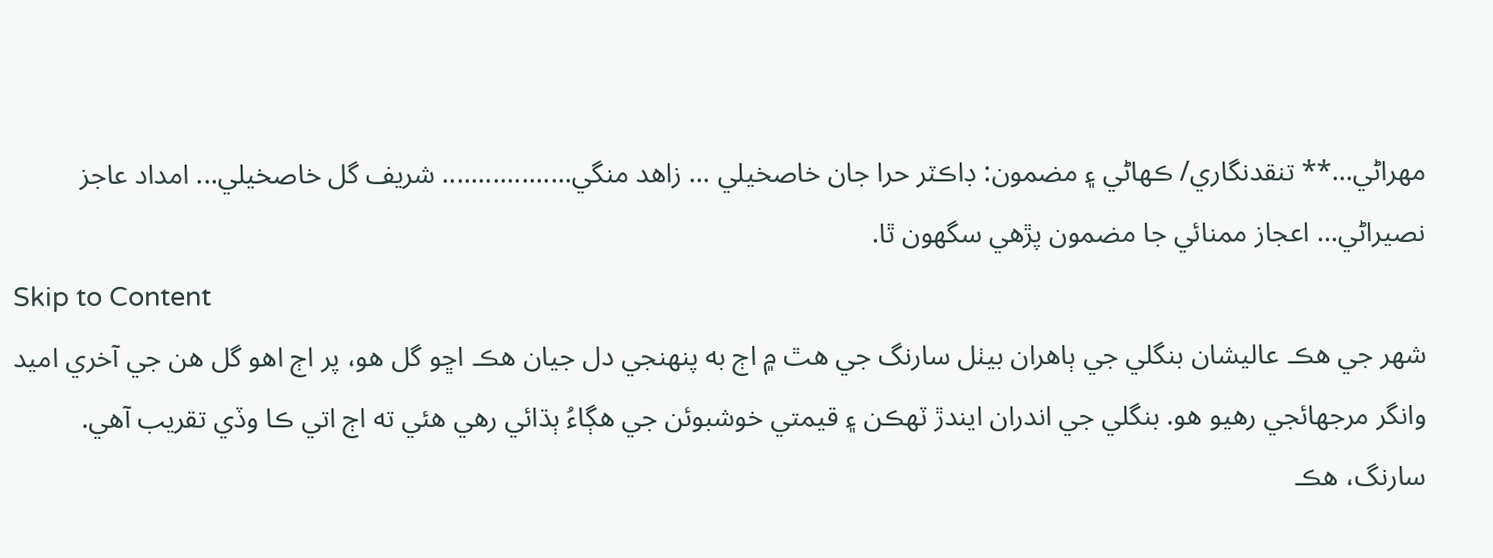مھراڻي...** تنقدنگاري/ ڪھاڻي ۽ مضمون: ڊاڪٽر حرا جان خاصخيلي ... زاھد منگي.................. شريف گل خاصخيلي... امداد عاجز نصيراڻي... اعجاز ممنائي جا مضمون پڙھي سگھون ٿا.
Skip to Content
شهر جي هڪ عاليشان بنگلي جي ٻاهران بيٺل سارنگ جي هٿ ۾ اڄ به پنهنجي دل جيان هڪ اڇو گل هو، پر اڄ اهو گل هن جي آخري اميد وانگر مرجهائجي رهيو هو. بنگلي جي اندران ايندڙ ٽهڪن ۽ قيمتي خوشبوئن جي هڳاءُ ٻڌائي رهي هئي ته اڄ اتي ڪا وڏي تقريب آهي.
سارنگ، هڪ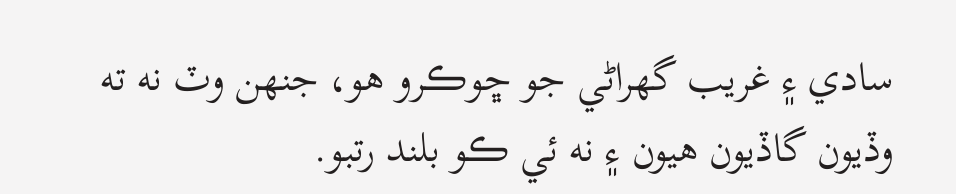سادي ۽ غريب گهراڻي جو ڇوڪرو هو، جنهن وٽ نه ته وڏيون گاڏيون هيون ۽ نه ئي ڪو بلند رتبو.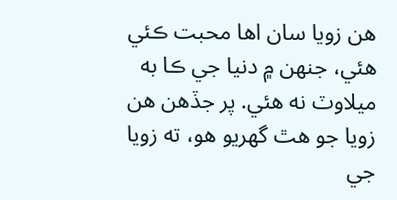هن زويا سان اها محبت ڪئي هئي، جنهن ۾ دنيا جي ڪا به ميلاوٽ نه هئي. پر جڏهن هن زويا جو هٿ گهريو هو، ته زويا جي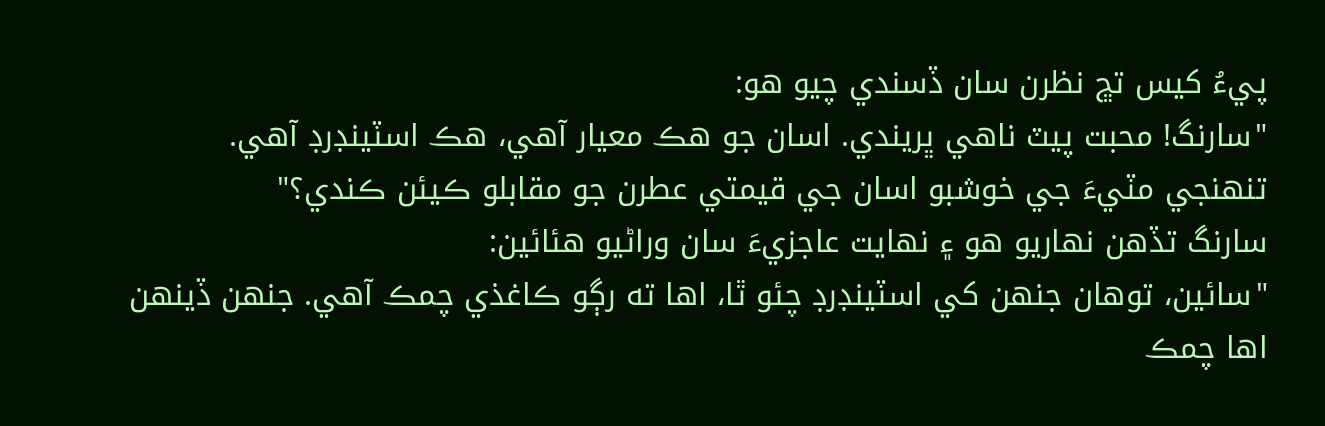پيءُ کيس تڇ نظرن سان ڏسندي چيو هو:
"سارنگ! محبت پيٽ ناهي ڀريندي. اسان جو هڪ معيار آهي، هڪ اسٽينڊرڊ آهي. تنهنجي مٽيءَ جي خوشبو اسان جي قيمتي عطرن جو مقابلو ڪيئن ڪندي؟"
سارنگ تڏهن نهاريو هو ۽ نهايت عاجزيءَ سان وراڻيو هئائين:
"سائين، توهان جنهن کي اسٽينڊرڊ چئو ٿا، اها ته رڳو ڪاغذي چمڪ آهي. جنهن ڏينهن اها چمڪ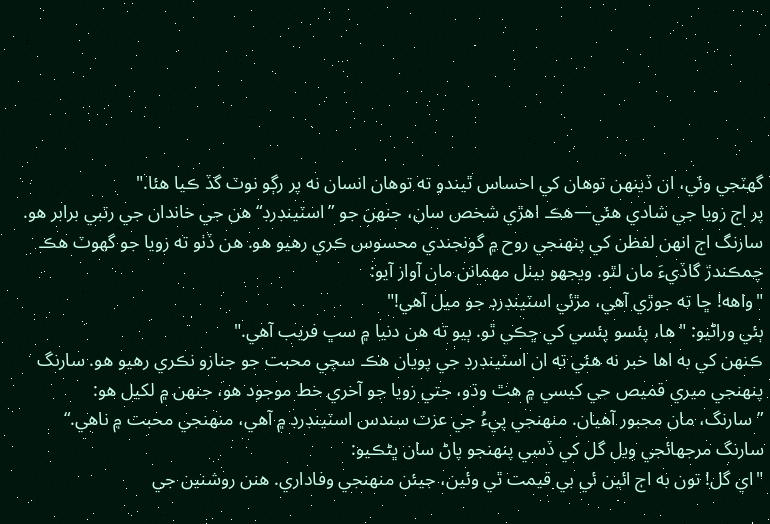گهٽجي وئي، ان ڏينهن توهان کي احساس ٿيندو ته توهان انسان نه پر رڳو نوٽ گڏ ڪيا هئا."
پر اڄ زويا جي شادي هئي—هڪ اهڙي شخص سان، جنهن جو ”اسٽينڊرڊ“ هن جي خاندان جي رتبي برابر هو. سارنگ اڄ انهن لفظن کي پنهنجي روح ۾ گونجندي محسوس ڪري رهيو هو. هن ڏٺو ته زويا جو گهوٽ هڪ چمڪندڙ گاڏيءَ مان لٿو. ويجهو بيٺل مهمانن مان آواز آيو:
"واهه! ڇا ته جوڙي آهي، مڙئي اسٽينڊرڊ جو ميل آهي!"
ٻئي وراڻيو: "ها، پئسو پئسي کي ڇڪي ٿو. ٻيو ته هن دنيا ۾ سڀ فريب آهي."
ڪنهن کي به اها خبر نه هئي ته ان اسٽينڊرڊ جي پويان هڪ سچي محبت جو جنازو نڪري رهيو هو. سارنگ پنهنجي ميري قميص جي کيسي ۾ هٿ وڌو، جتي زويا جو آخري خط موجود هو، جنهن ۾ لکيل هو:
”سارنگ، مان مجبور آهيان. منهنجي پيءُ جي عزت سندس اسٽينڊرڊ ۾ آهي، منهنجي محبت ۾ ناهي.“
سارنگ مرجهائجي ويل گل کي ڏسي پنهنجو پاڻ سان ڀڻڪيو:
"اي گل! تون به اڄ ائين ئي بي قيمت ٿي وئين، جيئن منهنجي وفاداري. هنن روشنين جي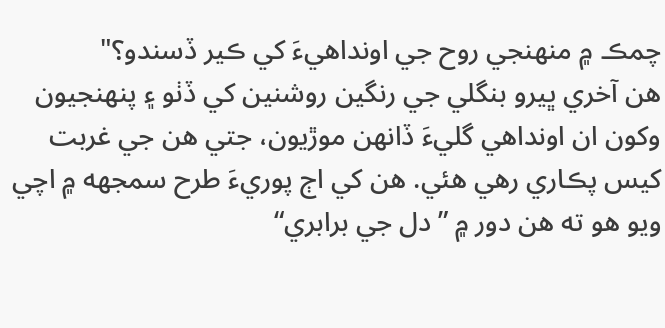چمڪ ۾ منهنجي روح جي اونداهيءَ کي ڪير ڏسندو؟"
هن آخري ڀيرو بنگلي جي رنگين روشنين کي ڏٺو ۽ پنهنجيون وکون ان اونداهي گليءَ ڏانهن موڙيون، جتي هن جي غربت کيس پڪاري رهي هئي. هن کي اڄ پوريءَ طرح سمجهه ۾ اچي ويو هو ته هن دور ۾ ”دل جي برابري“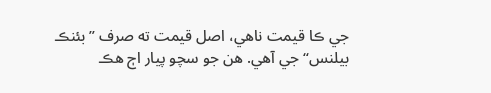جي ڪا قيمت ناهي، اصل قيمت ته صرف ”بئنڪ بيلنس“ جي آهي. هن جو سچو پيار اڄ هڪ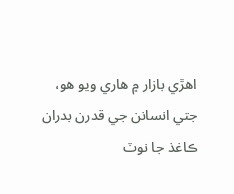اهڙي بازار ۾ هاري ويو هو، جتي انسانن جي قدرن بدران ڪاغذ جا نوٽ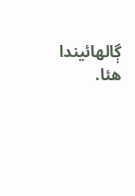ڳالهائيندا هئا.